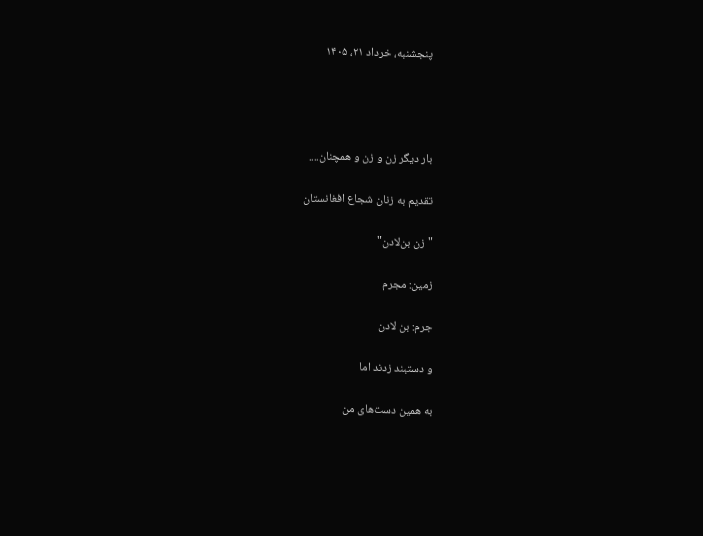پنجشنبه، خرداد ۲۱، ۱۴۰۵




بار دیگر زن و زن و همچنان....

تقدیم به زنان شجاع افغانستان

"زن بن‌لادن"

زمین: مجرم

جرم: بن لادن

و دستبند زدند اما

به همین دست‌های من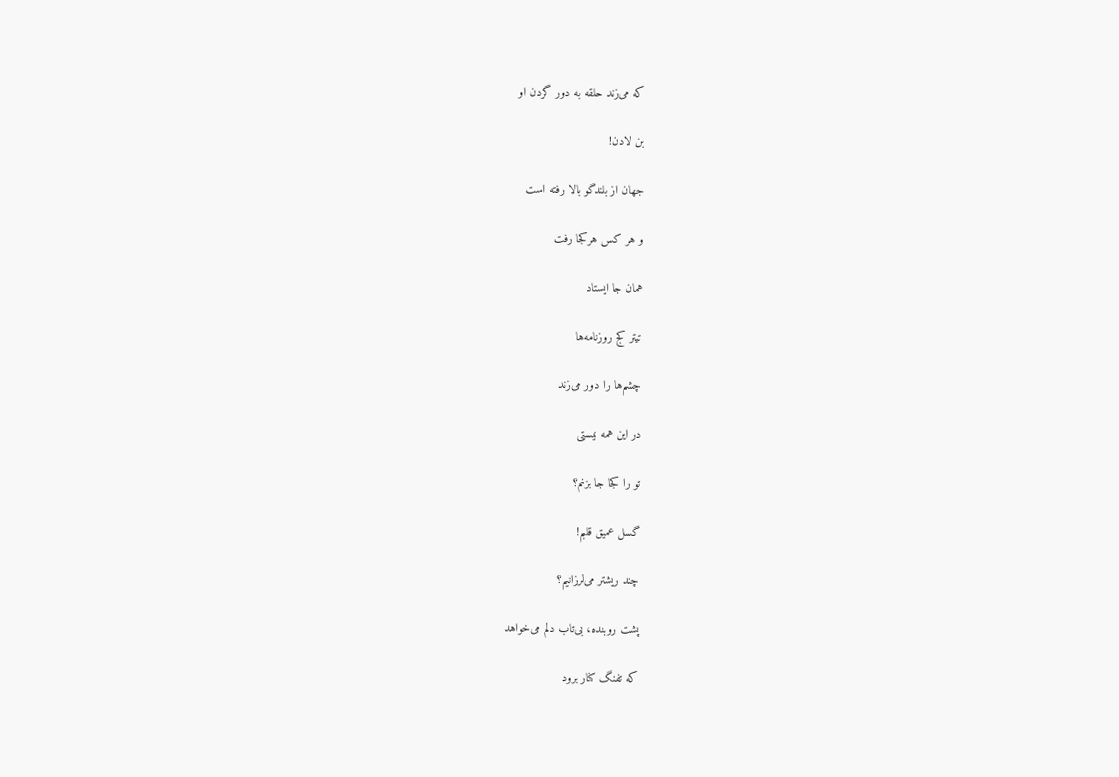که می‌زند حلقه به دور گردن او

بن لادن!

جهان از بلندگو بالا رفته است

و هر کس هرکجا رفت

همان جا ایستاد

تیتر کج روزنامه‌ها

چشم‌ها را دور می‌زند

در این همه نیستی

تو را کجا جا بزنم؟

گسل عمیق قلبم!

چند ریشتر می‌لرزانیم؟

پشت روبنده، بی‌تاب دلم می‌خواهد

که تفنگ کنار برود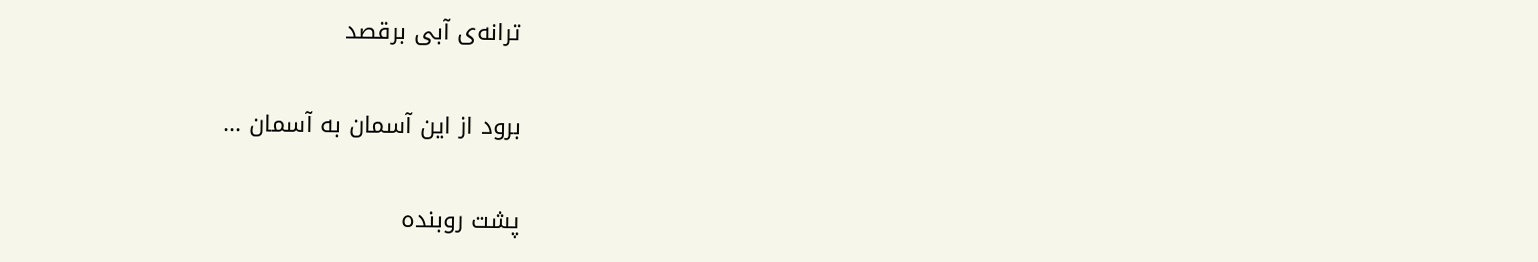ترانه‌ی آبی برقصد

برود از این آسمان به آسمان ...

پشت روبنده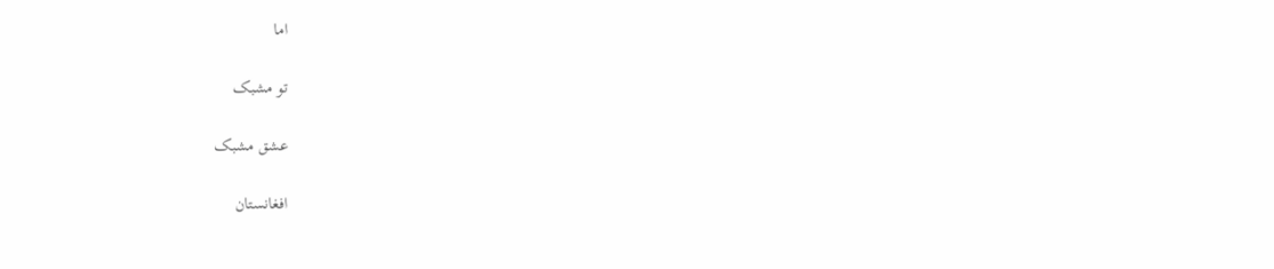اما

تو مشبک

عشق مشبک

افغانستان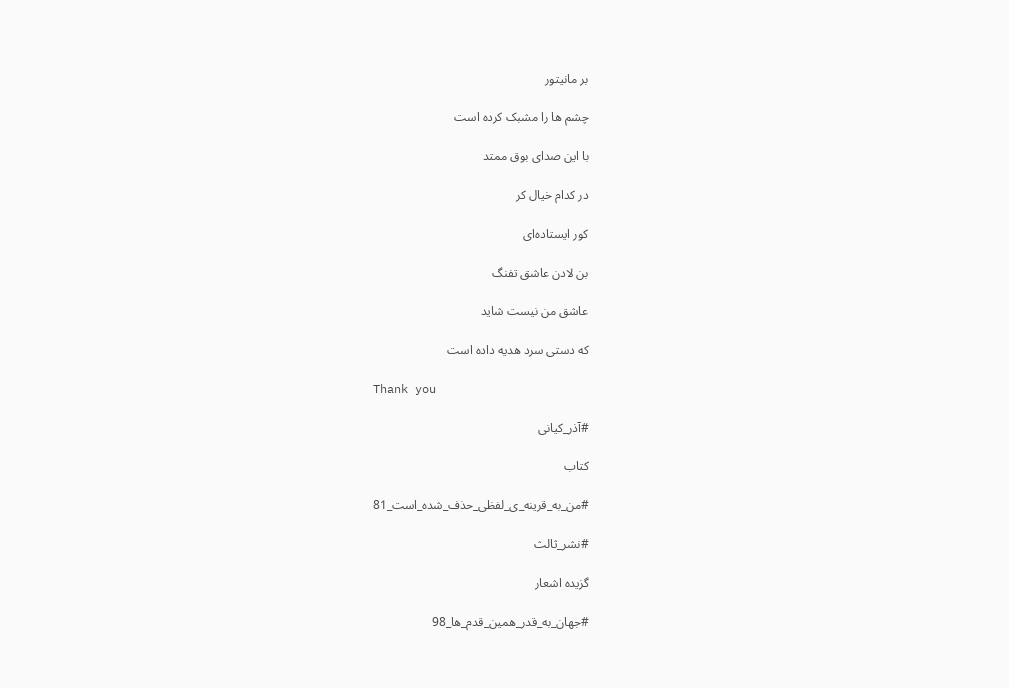بر مانیتور

چشم ها را مشبک کرده است

با این صدای بوق ممتد

در کدام خیال کر

کور ایستاده‌ای

بن لادن عاشق تفنگ

عاشق من نیست شاید

که دستی سرد هدیه داده است

Thank you

#آذر_کیانی

کتاب

#من_به_قرینه_ی_لفظی_حذف_شده_است_81

#نشر_ثالث

گزیده اشعار

#جهان_به_قدر_همین_قدم_ها_98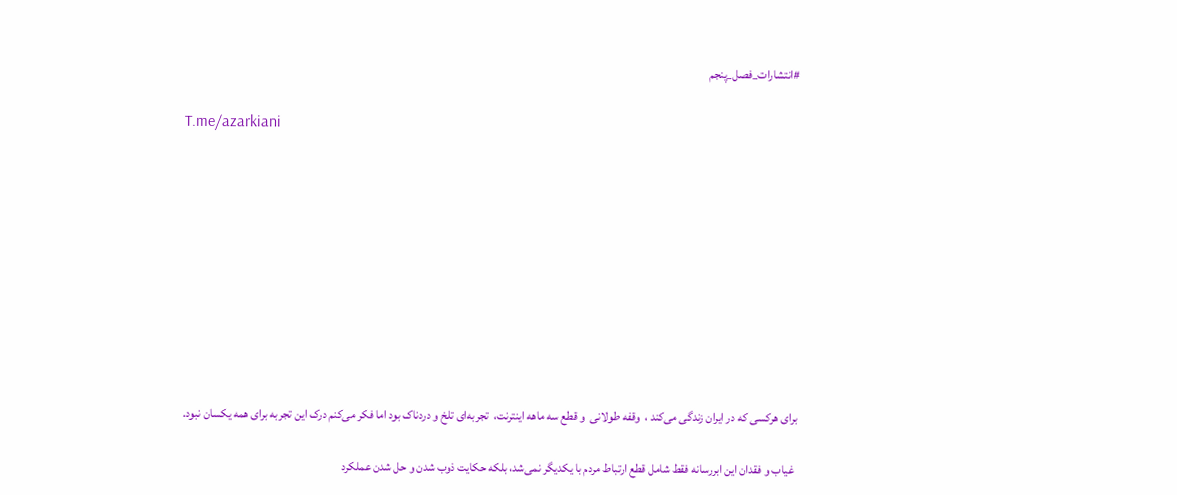#انتشارات_فصل_پنجم

T.me/azarkiani










برای هرکسی که در ایران زندگی می‌کند ،  وقفه طولانی  و قطع سه ماهه اینترنت،  تجربه‌ای تلخ و دردناک بود اما فکر می‌کنم درک این تجربه برای همه یکسان نبود.

 غیاب و فقدان این ابررسانه فقط شامل قطع ارتباط مردم با یکدیگر نمی‌شد، بلکه حکایت ذوب شدن و حل شدن عملکرد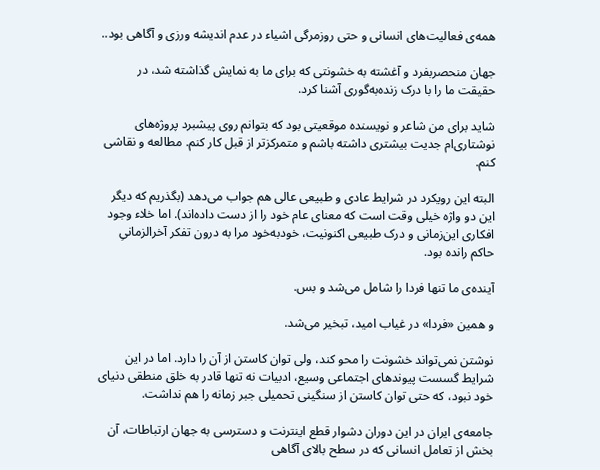همه‌ی فعالیت‌های انسانی و حتی روزمرگی اشیاء در عدم اندیشه ورزی و آگاهی بود..

جهان منحصربفرد و آغشته به خشونتی که برای ما به نمایش گذاشته شد، در حقیقت ما را با درک زنده‌به‌گوری آشنا کرد.

شاید برای من شاعر و نویسنده موقعیتی بود که بتوانم روی پیشبرد پروژه‌های نوشتاری‌ام جدیت بیشتری داشته باشم و متمرکزتر از قبل کار کنم. مطالعه و نقاشی کنم.

البته این رویکرد در شرایط عادی و طبیعی عالی هم جواب می‌دهد (بگذریم که دیگر این دو واژه خیلی وقت است که معنای عام خود را از دست داده‌اند). اما خلاء وجود افکاری این‌زمانی و درک طبیعی اکنونیت، خودبه‌خود مرا به درون تفکر آخرالزمانیِ حاکم رانده بود.

آینده‌ی ما تنها فردا را شامل می‌شد و بس.

و همین «فردا» در غیاب امید، تبخیر می‌شد.

نوشتن نمی‌تواند خشونت را محو کند، ولی توان کاستن از آن را دارد. اما در این شرایط گسست پیوندهای اجتماعی وسیع، ادبیات نه تنها قادر به خلق منطقی دنیای خود نبود، که حتی توان کاستن از سنگینی تحمیلی جبر زمانه را هم نداشت.

جامعه‌ی ایران در این دوران دشوار قطع اینترنت و دسترسی به جهان ارتباطات، آن بخش از تعامل انسانی که در سطح بالای آگاهی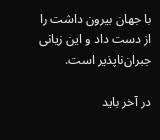با جهان بیرون داشت را از دست داد و این زیانی جبران‌ناپذیر است.

در آخر باید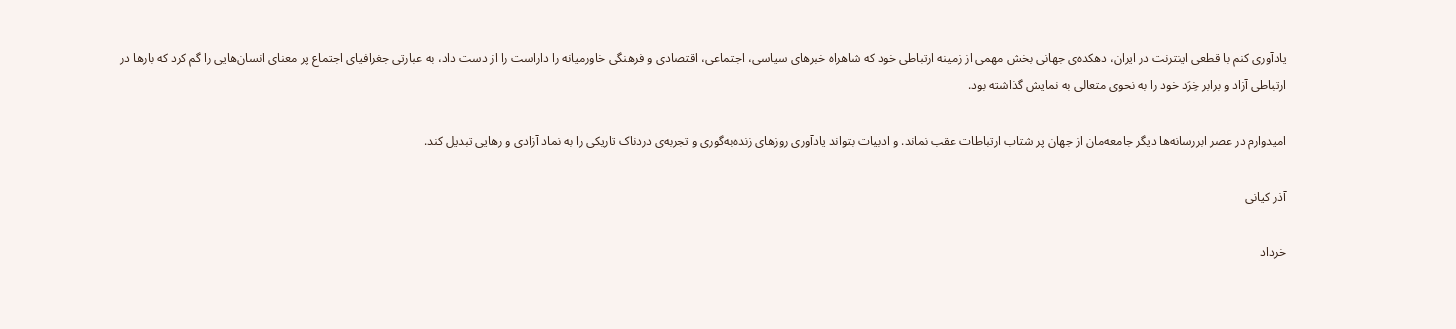یادآوری کنم با قطعی اینترنت در ایران، دهکده‌ی جهانی بخش مهمی از زمینه ارتباطی خود که شاهراه خبرهای سیاسی، اجتماعی، اقتصادی و فرهنگی خاورمیانه را داراست را از دست داد، به عبارتی جغرافیای اجتماع پر معنای انسان‌هایی را گم کرد که بارها در ارتباطی آزاد و برابر خِرَد خود را به نحوی متعالی به نمایش گذاشته بود.

امیدوارم در عصر ابررسانه‌ها دیگر جامعه‌مان از جهان پر شتاب ارتباطات عقب نماند. و ادبیات بتواند یادآوری روزهای زنده‌به‌گوری و تجربه‌ی دردناک تاریکی را به نماد آزادی و رهایی تبدیل کند.

آذر کیانی

خرداد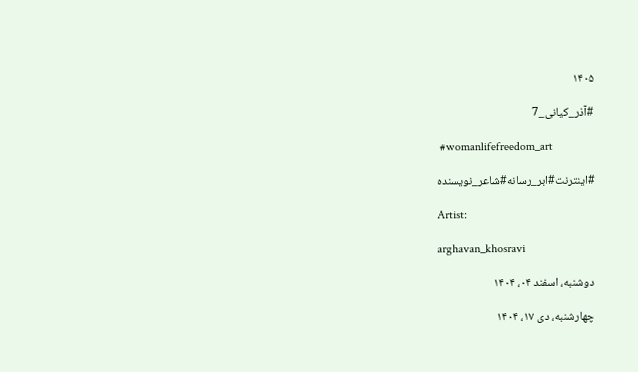۱۴۰۵

#آذر_کیانی_7

 #womanlifefreedom_art

#اینترنت#ابر_رسانه#شاعر_نویسنده

Artist:

arghavan_khosravi

دوشنبه، اسفند ۰۴، ۱۴۰۴

چهارشنبه، دی ۱۷، ۱۴۰۴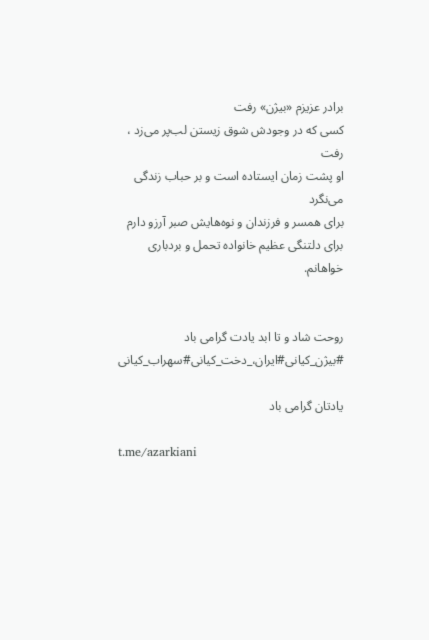برادر عزیزم «بیژن» رفت
کسی که در وجودش شوق زیستن لب‌پر می‌زد ، رفت
او پشت زمان ایستاده است و بر حباب‌ زندگی می‌نگرد
برای همسر و فرزندان و نوه‌هایش صبر آرزو دارم
برای دلتنگی عظیم خانواده تحمل و بردباری خواهانم.


روحت شاد و تا ابد یادت گرامی باد
#بیژن_کیانی#ایران،_دخت_کیانی#سهراب_کیانی

یادتان گرامی باد

t.me/azarkiani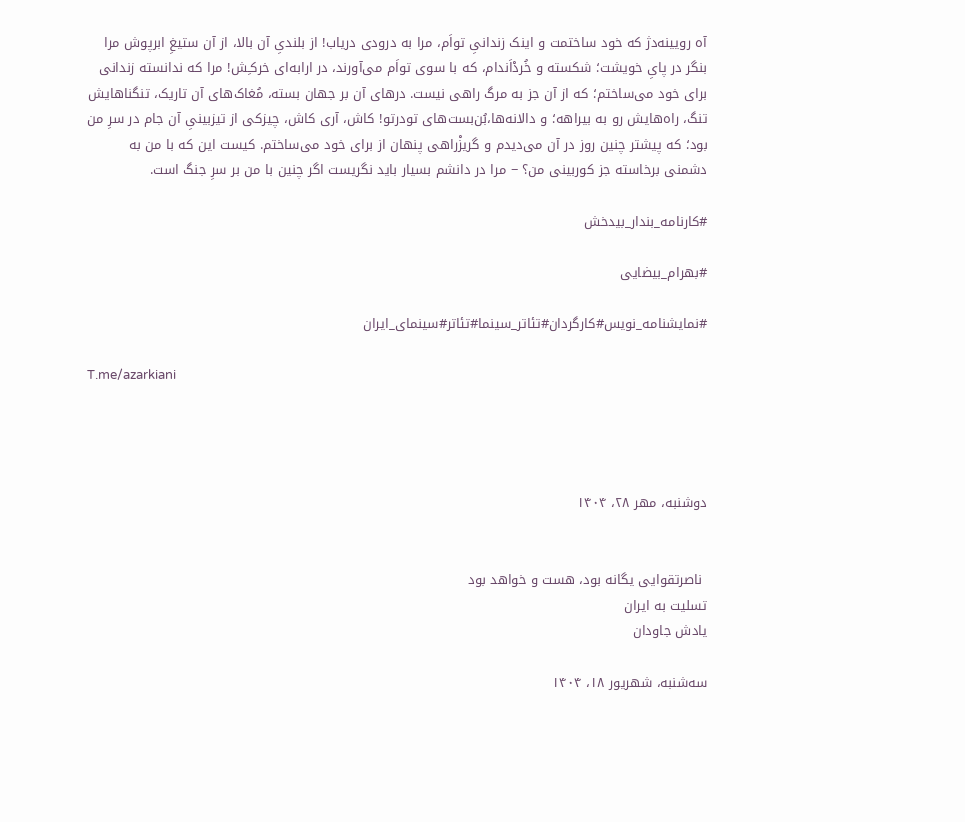آه رویینه‌دژ که خود ساختمت و اینک زندانیِ تواَم، مرا به درودی دریاب! از بلندیِ آن بالا، از آن ستیغِ ابرپوش مرا بنگر در پایِ خویشت؛ شکسته و خُردْاَندام، که با سوی تواَم می‌آورند، در ارابه‌ای خرکـِش! مرا که ندانسته زندانی برای خود می‌ساختم؛ که از آن جز به مرگ راهی نیست. درهای آن بر جهان بسته، مُغاک‌های آن تاریک، تنگناهایش تنگ، راه‌هایش رو به بیراهه؛ و دالانه‌ها،بُن‌بست‌های تودرتو! کاش، آری کاش، چیزکی از تیزبینیِ آن جام در سرِ من بود؛ که پیشتر چنین روز در آن می‌دیدم و گریزْراهی پنهان از برای خود می‌ساختم. کیست این که با من به دشمنی برخاسته جز کوربینی من؟ − مرا در دانشم بسیار باید نگریست اگر چنین با من بر سرِ جنگ است.

#کارنامه_بندار_بیدخش

#بهرام_بیضایی

#نمایشنامه‌_نویس#کارگردان#تئاتر_سینما#تئاتر#سینمای_ایران

T.me/azarkiani




دوشنبه، مهر ۲۸، ۱۴۰۴


 ناصرتقوایی یگانه بود، هست و خواهد بود
تسلیت به ایران
یادش جاودان

سه‌شنبه، شهریور ۱۸، ۱۴۰۴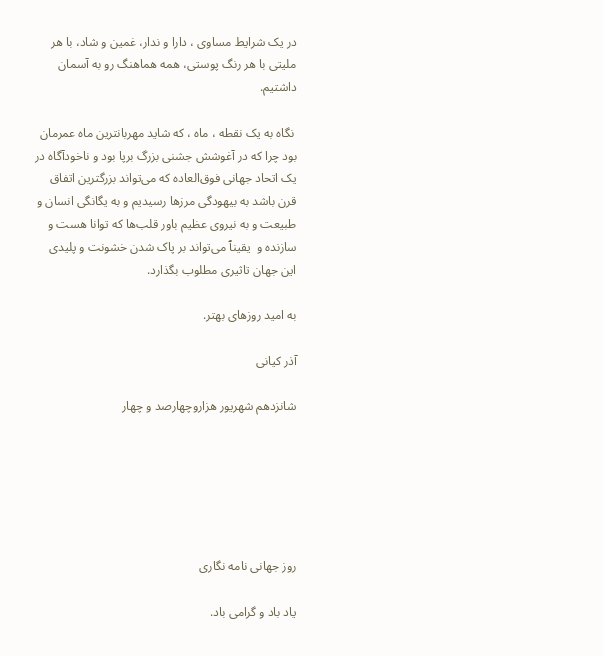در یک شرایط مساوی ، دارا و ندار، غمین و شاد، با هر ملیتی با هر رنگ پوستی، همه هماهنگ رو به آسمان داشتیم.

 نگاه به یک نقطه ، ماه ، که شاید مهربانترین ماه عمرمان بود چرا که در آغوشش جشنی بزرگ برپا بود و ناخودآگاه در یک اتحاد جهانی فوق‌العاده که می‌تواند بزرگترین اتفاق قرن باشد به بیهودگی مرزها رسیدیم و به یگانگی انسان و طبیعت و به نیروی عظیم باور قلب‌ها که توانا هست و سازنده و  یقینٱ می‌تواند بر پاک شدن خشونت و پلیدی این جهان تاثیری مطلوب بگذارد.

به امید روزهای بهتر.

آذر کیانی

شانزدهم شهریور هزاروچهارصد و چهار






روز جهانی نامه نگاری

یاد باد و گرامی باد.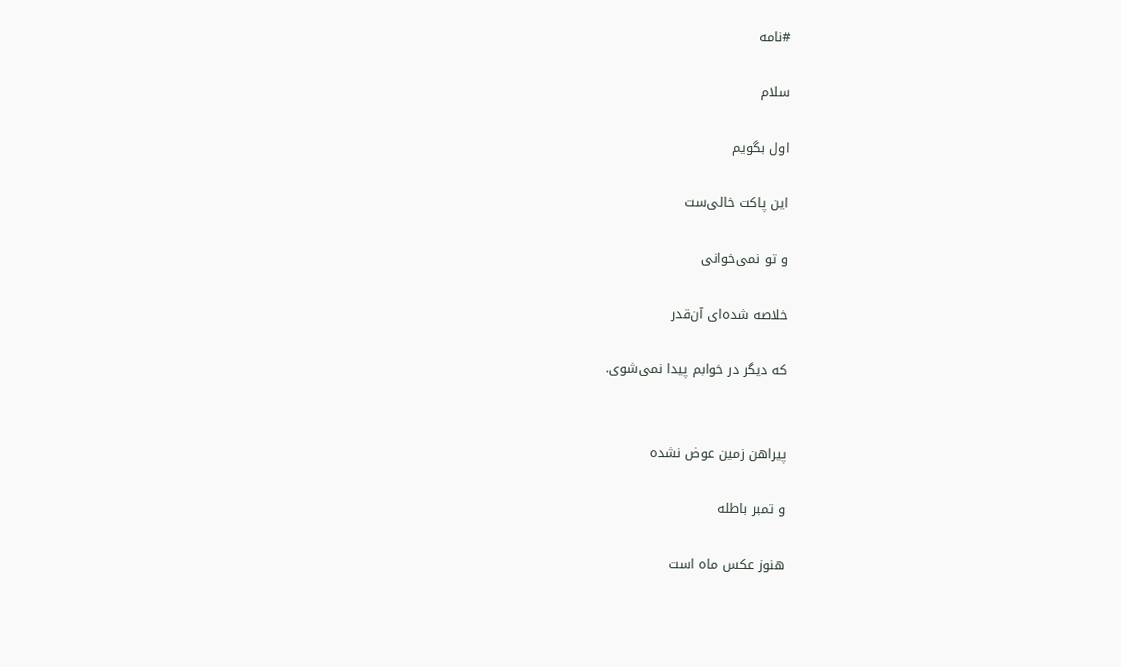#نامه

سلام

اول بگویم

این پاکت خالی‌ست

و تو نمی‌خوانی

خلاصه شده‌ای آن‌قدر

که دیگر در خوابم پیدا نمی‌شوی.


پیراهن زمین عوض نشده

و تمبر باطله

هنوز عکس ماه است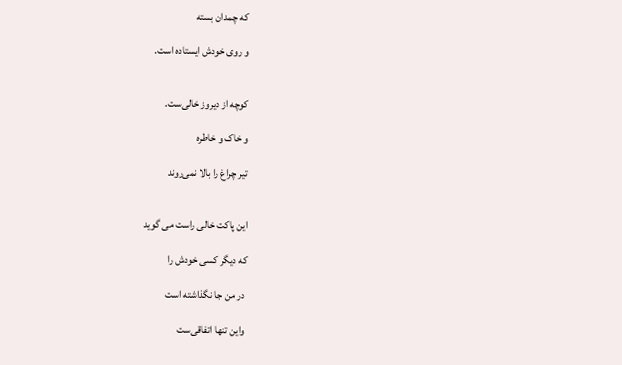که چمدان بسته

و روی خودش ایستاده است.


کوچه از دیروز خالی‌ست.

و خاک و خاطره

تیر چراغ را بالا نمی‌روند


این پاکت خالی راست می گوید

که دیگر کسی خودش را

 در من جا نگذاشته است

 واین تنها اتفاقی‌ست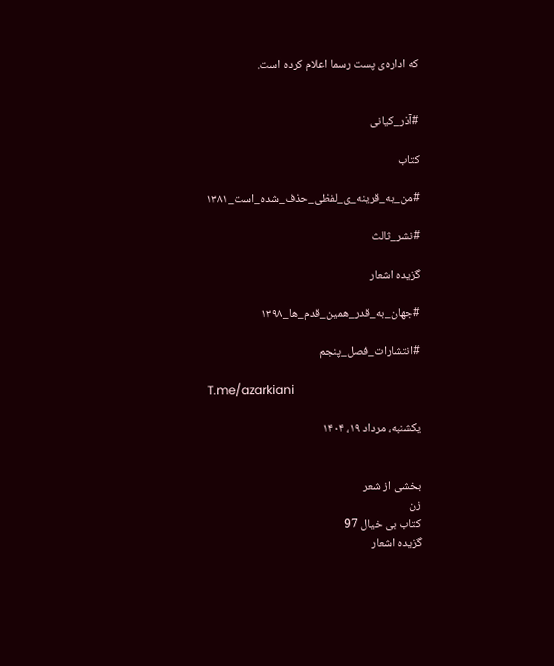که اداره‌ی پست رسما اعلام کرده است.


#آذر_کیانی

کتاب

#من_به_قرینه_ی_لفظی_حذف_شده_است_۱۳۸۱

#نشر_ثالث

گزیده اشعار

#جهان_به_قدر_همین_قدم_ها_۱۳۹۸

#انتشارات_فصل_پنجم

T.me/azarkiani

یکشنبه، مرداد ۱۹، ۱۴۰۴


بخشی از شعر
زن
کتاب بی خیال 97
گزیده اشعار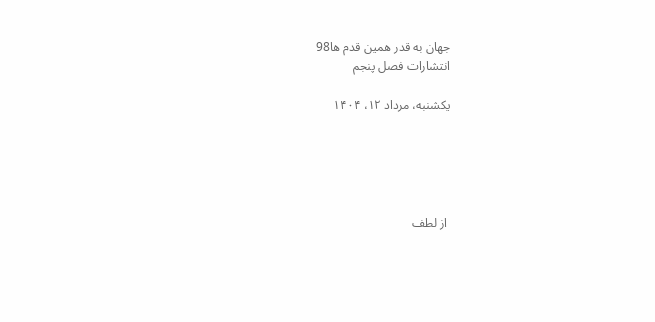جهان به قدر همین قدم ها98
انتشارات فصل پنجم

یکشنبه، مرداد ۱۲، ۱۴۰۴





 از لطف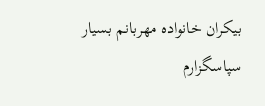بیکران خانواده مهربانم بسیار سپاسگزارم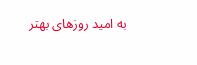به امید روزهای بهتر